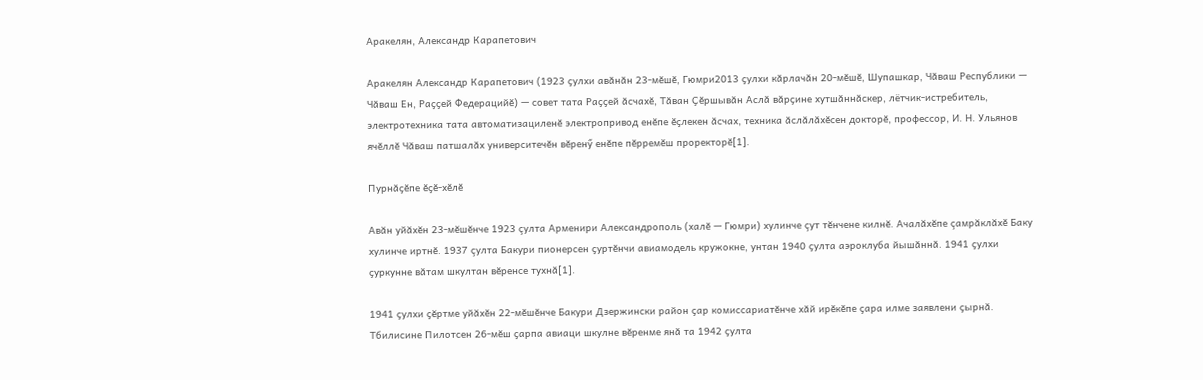Аракелян, Александр Карапетович

Аракелян Александр Карапетович (1923 ҫулхи авӑнӑн 23-мӗшӗ, Гюмри2013 ҫулхи кӑрлачӑн 20-мӗшӗ, Шупашкар, Чӑваш Республики — Чӑваш Ен, Раҫҫей Федерацийӗ) — совет тата Раҫҫей ӑсчахӗ, Тӑван Ҫӗршывӑн Аслӑ вӑрҫине хутшӑннӑскер, лётчик-истребитель, электротехника тата автоматизациленӗ электропривод енӗпе ӗҫлекен ӑсчах, техника ӑслӑлӑхӗсен докторӗ, профессор, И. Н. Ульянов ячӗллӗ Чӑваш патшалӑх университечӗн вӗренӳ енӗпе пӗрремӗш проректорӗ[1].

Пурнӑҫӗпе ӗҫӗ-хӗлӗ

Авăн уйăхĕн 23-мĕшĕнче 1923 çулта Арменири Александрополь (халӗ — Гюмри) хулинче çут тĕнчене килнĕ. Ачалăхĕпе çамрăклăхӗ Баку хулинче иртнӗ. 1937 çулта Бакури пионерсен ҫуртӗнчи авиамодель кружокне, унтан 1940 ҫулта аэроклуба йышӑннӑ. 1941 ҫулхи ҫуркунне вӑтам шкултан вӗренсе тухнӑ[1].

1941 ҫулхи ҫĕртме уйăхӗн 22-мӗшӗнче Бакури Дзержински район ҫар комиссариатӗнче хӑй ирӗкӗпе ҫара илме заявлени ҫырнӑ. Тбилисине Пилотсен 26-мӗш ҫарпа авиаци шкулне вӗренме янӑ та 1942 ҫулта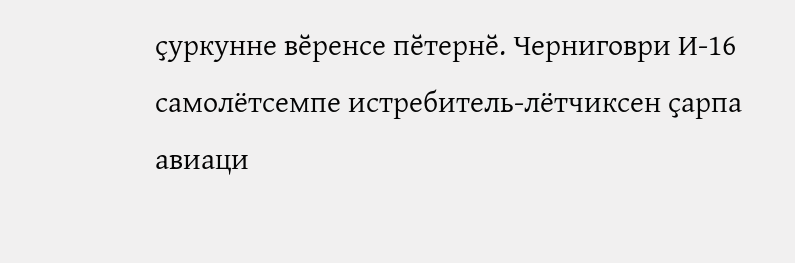ҫуркунне вӗренсе пӗтернӗ. Черниговри И-16 самолётсемпе истребитель-лётчиксен ҫарпа авиаци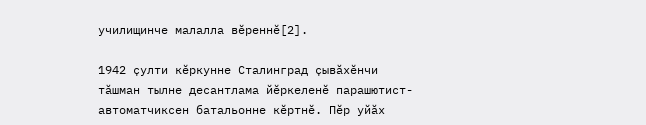училищинче малалла вӗреннӗ[2].

1942 ҫулти кӗркунне Сталинград ҫывӑхӗнчи тӑшман тылне десантлама йӗркеленӗ парашютист-автоматчиксен батальонне кӗртнӗ. Пӗр уйӑх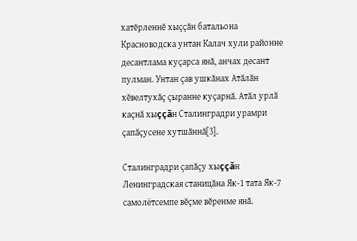хатӗрленнӗ хыҫҫӑн батальона Красноводска унтан Калач хули районне десантлама куҫарса янă, анчах десант пулман. Унтан çав ушкăнах Атӑлӑн хӗвелтухӑҫ ҫыранне куҫарнӑ. Атӑл урлӑ каҫнă хыççăн Сталинградри урамри ҫапӑҫусене хутшӑннӑ[3].

Сталинградри çапăçу хыççăн Ленинградская станицăна Як-1 тата Як-7 самолётсемпе вӗҫме вĕренме янă.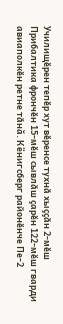Училищӗрен тепӗр хут вӗренсе тухнӑ хыҫҫӑн 2-мӗш Прибалтика фрончӗн 15-мӗш сывлӑш ҫарӗн 122-мӗш гварди авиаполкӗн ретне тӑнă. Кёнигсберг районӗнче Пе-2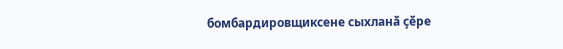бомбардировщиксене сыхланӑ ҫӗре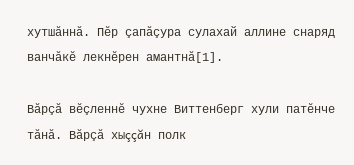хутшӑннӑ. Пĕр çапăçура сулахай аллине снаряд ванчӑкӗ лекнĕрен амантнă[1].

Вăрçă вĕçленнӗ чухне Виттенберг хули патӗнче тӑнӑ. Вăрçă хыççăн полк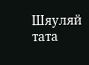Шяуляй тата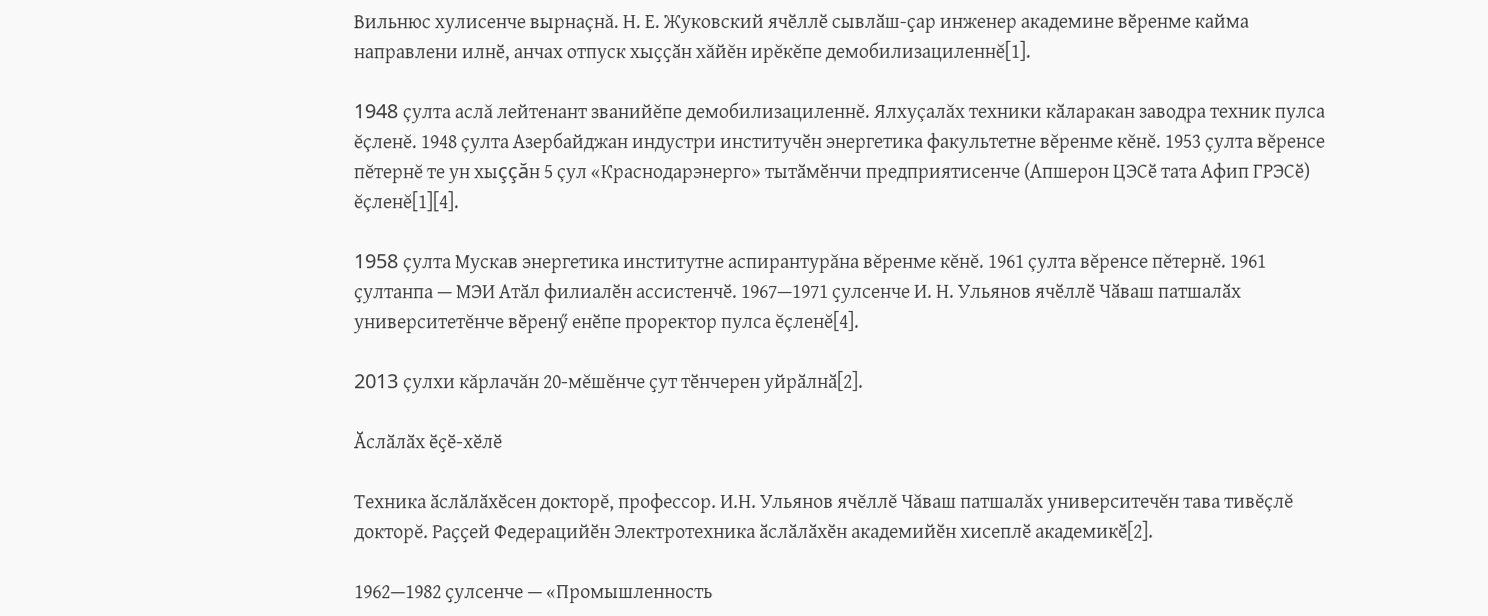Вильнюс хулисенче вырнаçнă. Н. Е. Жуковский ячӗллӗ сывлӑш-ҫар инженер академине вӗренме кайма направлени илнӗ, анчах отпуск хыҫҫӑн хăйĕн ирĕкĕпе демобилизациленнĕ[1].

1948 çулта аслă лейтенант званийĕпе демобилизациленнĕ. Ялхуçалăх техники кӑларакан заводра техник пулса ĕçленĕ. 1948 çулта Азербайджан индустри институчӗн энергетика факультетне вĕренме кĕнĕ. 1953 çулта вĕренсе пĕтернĕ те ун хыççăн 5 çул «Краснодарэнерго» тытӑмӗнчи предприятисенче (Апшерон ЦЭСӗ тата Афип ГРЭСӗ) ĕçленĕ[1][4].

1958 çулта Мускав энергетика институтне аспирантурăна вĕренме кĕнĕ. 1961 çулта вĕренсе пĕтернĕ. 1961 ҫултанпа — МЭИ Атӑл филиалӗн ассистенчӗ. 1967—1971 ҫулсенче И. Н. Ульянов ячӗллӗ Чӑваш патшалӑх университетĕнче вӗренӳ енӗпе проректор пулса ĕçленĕ[4].

2013 çулхи кăрлачăн 20-мĕшĕнче ҫут тӗнчерен уйрӑлнӑ[2].

Ӑслӑлӑх ӗҫӗ-хӗлӗ

Техника ӑслӑлӑхӗсен докторĕ, профессор. И.Н. Ульянов ячĕллĕ Чăваш патшалăх университечĕн тава тивĕçлĕ докторĕ. Раҫҫей Федерацийӗн Электротехника ӑслӑлӑхӗн академийӗн хисеплӗ академикӗ[2].

1962—1982 ҫулсенче — «Промышленность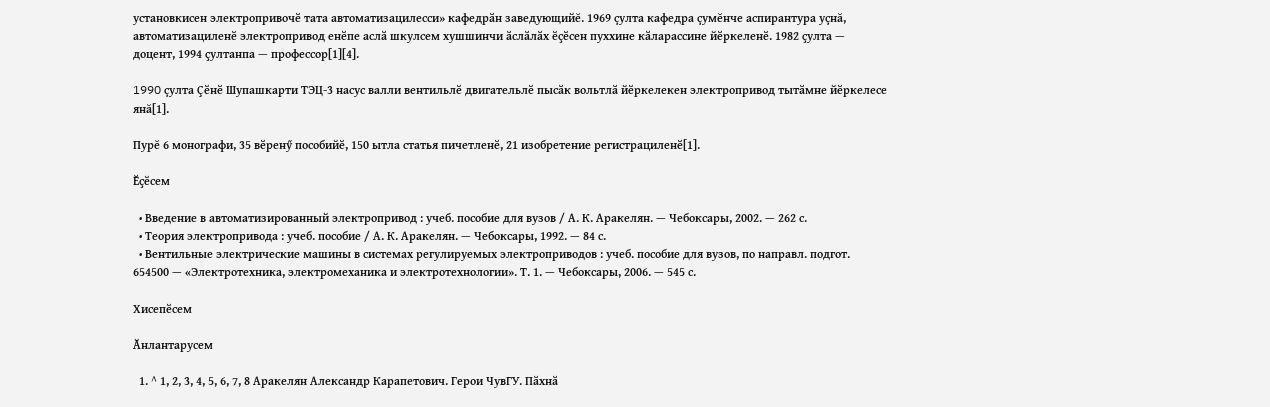установкисен электропривочӗ тата автоматизацилесси» кафедрӑн заведующийĕ. 1969 çулта кафедра çумĕнче аспирантура уçнă, автоматизациленӗ электропривод енӗпе аслӑ шкулсем хушшинчи ӑслӑлӑх ӗҫӗсен пуххине кӑларассине йӗркеленӗ. 1982 ҫулта — доцент, 1994 ҫултанпа — профессор[1][4].

1990 çулта Ҫӗнӗ Шупашкарти ТЭЦ-3 насус валли вентильлӗ двигательлӗ пысӑк вольтлӑ йӗркелекен электропривод тытӑмне йӗркелесе янă[1].

Пурĕ 6 монографи, 35 вӗренӳ пособийӗ, 150 ытла статья пичетленӗ, 21 изобретение регистрациленӗ[1].

Ӗҫӗсем

  • Введение в автоматизированный электропривод : учеб. пособие для вузов / А. К. Аракелян. — Чебоксары, 2002. — 262 с.
  • Теория электропривода : учеб. пособие / А. К. Аракелян. — Чебоксары, 1992. — 84 с.
  • Вентильные электрические машины в системах регулируемых электроприводов : учеб. пособие для вузов, по направл. подгот. 654500 — «Электротехника, электромеханика и электротехнологии». Т. 1. — Чебоксары, 2006. — 545 с.

Хисепӗсем

Ӑнлантарусем

  1. ^ 1, 2, 3, 4, 5, 6, 7, 8 Аракелян Александр Карапетович. Герои ЧувГУ. Пӑхнӑ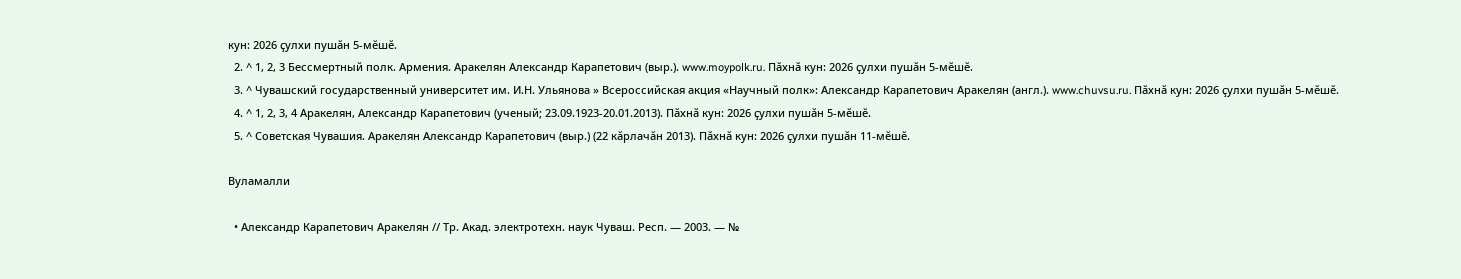кун: 2026 ҫулхи пушӑн 5-мӗшӗ.
  2. ^ 1, 2, 3 Бессмертный полк. Армения. Аракелян Александр Карапетович (выр.). www.moypolk.ru. Пӑхнӑ кун: 2026 ҫулхи пушӑн 5-мӗшӗ.
  3. ^ Чувашский государственный университет им. И.Н. Ульянова » Всероссийская акция «Научный полк»: Александр Карапетович Аракелян (англ.). www.chuvsu.ru. Пӑхнӑ кун: 2026 ҫулхи пушӑн 5-мӗшӗ.
  4. ^ 1, 2, 3, 4 Аракелян, Александр Карапетович (ученый; 23.09.1923-20.01.2013). Пӑхнӑ кун: 2026 ҫулхи пушӑн 5-мӗшӗ.
  5. ^ Советская Чувашия. Аракелян Александр Карапетович (выр.) (22 кӑрлачӑн 2013). Пӑхнӑ кун: 2026 ҫулхи пушӑн 11-мӗшӗ.

Вуламалли

  • Александр Карапетович Аракелян // Тр. Акад. электротехн. наук Чуваш. Респ. — 2003. — №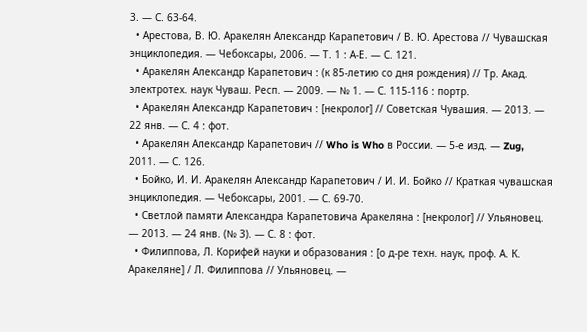3. — С. 63-64.
  • Арестова, В. Ю. Аракелян Александр Карапетович / В. Ю. Арестова // Чувашская энциклопедия. — Чебоксары, 2006. — Т. 1 : А-Е. — С. 121.
  • Аракелян Александр Карапетович : (к 85-летию со дня рождения) // Тр. Акад. электротех. наук Чуваш. Респ. — 2009. — № 1. — С. 115-116 : портр.
  • Аракелян Александр Карапетович : [некролог] // Советская Чувашия. — 2013. — 22 янв. — С. 4 : фот.
  • Аракелян Александр Карапетович // Who is Who в России. — 5-е изд. — Zug, 2011. — С. 126.
  • Бойко, И. И. Аракелян Александр Карапетович / И. И. Бойко // Краткая чувашская энциклопедия. — Чебоксары, 2001. — С. 69-70.
  • Светлой памяти Александра Карапетовича Аракеляна : [некролог] // Ульяновец. — 2013. — 24 янв. (№ 3). — С. 8 : фот.
  • Филиппова, Л. Корифей науки и образования : [о д-ре техн. наук, проф. А. К. Аракеляне] / Л. Филиппова // Ульяновец. —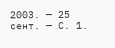2003. — 25 сент. — С. 1.